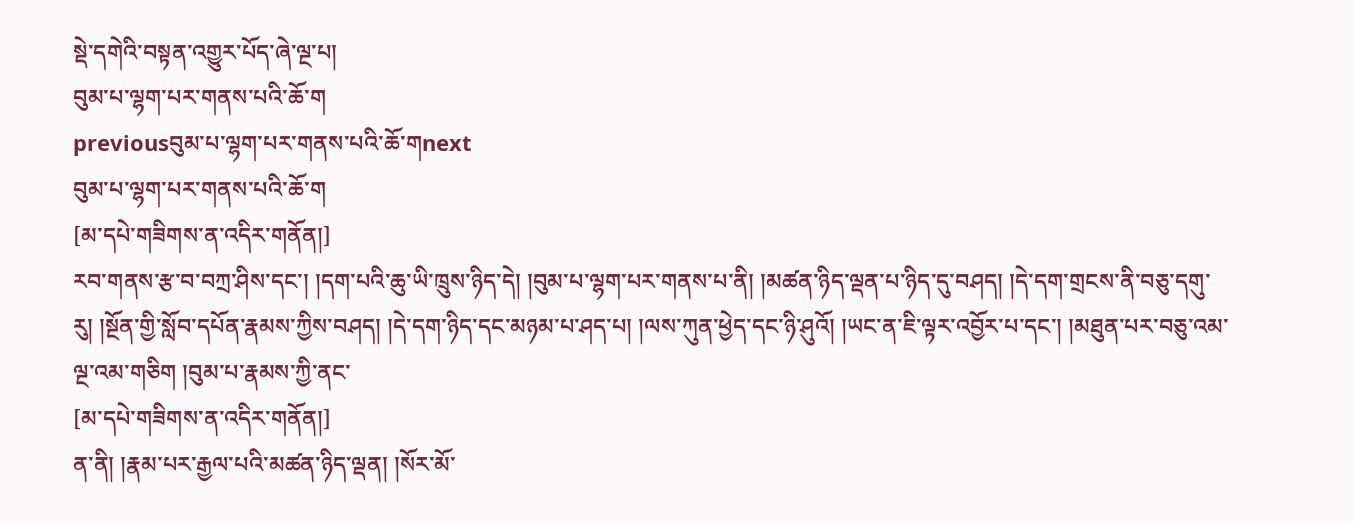སྡེ་དགེའི་བསྟན་འགྱུར་པོད་ཞེ་ལྔ་པ།
བུམ་པ་ལྷག་པར་གནས་པའི་ཆོ་ག
previousབུམ་པ་ལྷག་པར་གནས་པའི་ཆོ་གnext
བུམ་པ་ལྷག་པར་གནས་པའི་ཆོ་ག
[མ་དཔེ་གཟིགས་ན་འདིར་གནོན།]
རབ་གནས་རྩ་བ་བཀྲ་ཤིས་དང་། །དག་པའི་ཆུ་ཡི་ཁྲུས་ཉིད་དེ། །བུམ་པ་ལྷག་པར་གནས་པ་ནི། །མཚན་ཉིད་ལྡན་པ་ཉིད་དུ་བཤད། །དེ་དག་གྲངས་ནི་བཅུ་དགུ་རུ། །སྔོན་གྱི་སློབ་དཔོན་རྣམས་ཀྱིས་བཤད། །དེ་དག་ཉིད་དང་མཉམ་པ་ཤད་པ། །ལས་ཀུན་ཕྱེད་དང་ཉི་ཤུའོ། །ཡང་ན་ཇི་ལྟར་འབྱོར་པ་དང་། །མཐུན་པར་བཅུ་འམ་ལྔ་འམ་གཅིག །བུམ་པ་རྣམས་ཀྱི་ནང་
[མ་དཔེ་གཟིགས་ན་འདིར་གནོན།]
ན་ནི། །རྣམ་པར་རྒྱལ་པའི་མཚན་ཉིད་ལྡན། །སོར་མོ་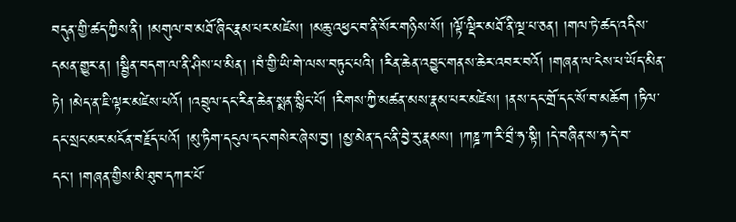བདུན་གྱི་ཚད་ཀྱིས་ནི། །མགུལ་བ་མཐོ་ཞིང་རྣམ་པར་མཛེས། །མཆུ་འཕྱང་བ་ནི་སོར་གཉིས་སོ། །ལྟོ་ལྡིར་མཐོ་ནི་ལྔ་པ་ཅན། །གལ་ཏེ་ཚད་འདིས་དམན་གྱུར་ན། །སྦྱིན་བདག་ལ་ནི་ཤིས་པ་མིན། །བཾ་གྱི་ཡི་གེ་ལས་བཏུང་པའི། །རིན་ཆེན་འབྱུང་གནས་ཆེར་འབར་བའོ། །གཞན་ལ་ངེས་པ་ཡོད་མིན་ཏེ། །མེད་ན་ཇི་ལྟར་མཛེས་པའོ། །འབྲུལ་དང་རིན་ཆེན་སྨན་སྙིང་པོ། །རིགས་ཀྱི་མཚན་མས་རྣམ་པར་མཛེས། །ནས་དང་གྲོ་དང་སོ་བ་མཆོག །ཏིལ་དང་སྲང་མར་མངོན་བརྗོད་པའོ། །མུ་ཏིག་དངུལ་དང་གསེར་ཞེས་བྱ། །མྱ་མེན་དང་ནི་བྱེ་རུ་རྣམས། །ཀཎྜ་ཀ་རི་བྲྀ་ཧ་སྟི། །དེ་བཞིན་ས་ཧ་དེ་བ་དང་། །གཞན་གྱིས་མི་ཐུབ་དཀར་པོ་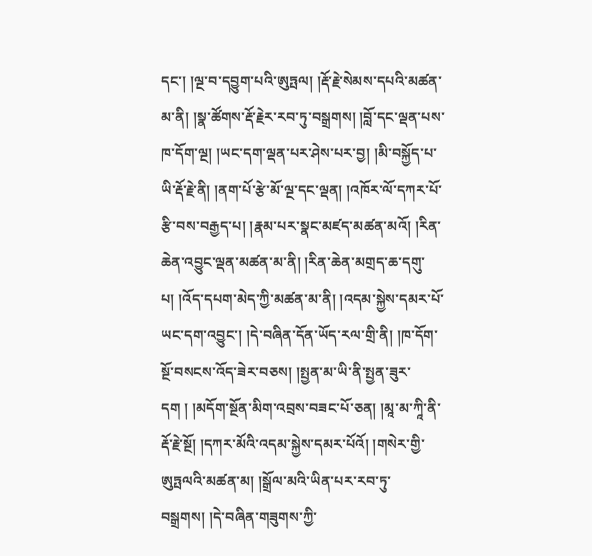དང་། །ལྔ་བ་དབྱུག་པའི་ཨུཏྤལ། །རྡོ་རྗེ་སེམས་དཔའི་མཚན་མ་ནི། །སྣ་ཚོགས་རྡོ་རྗེར་རབ་ཏུ་བསྒྲགས། །བློ་དང་ལྡན་པས་ཁ་དོག་ལྔ། །ཡང་དག་ལྡན་པར་ཤེས་པར་བྱ། །མི་བསྐྱོད་པ་ཡི་རྡོ་རྗེ་ནི། །ནག་པོ་རྩེ་མོ་ལྔ་དང་ལྡན། །འཁོར་ལོ་དཀར་པོ་རྩི་བས་བརྒྱད་པ། །རྣམ་པར་སྣང་མཛད་མཚན་མའོ། །རིན་ཆེན་འབྱུང་ལྡན་མཚན་མ་ནི། །རིན་ཆེན་མགྲད་ཆ་དགུ་པ། །འོད་དཔག་མེད་ཀྱི་མཚན་མ་ནི། །འདམ་སྐྱེས་དམར་པོ་ཡང་དག་འབྱུང་། །དེ་བཞིན་དོན་ཡོད་རལ་གྲི་ནི། །ཁ་དོག་སྔོ་བསངས་འོད་ཟེར་བཅས། །སྤྱན་མ་ཡི་ནི་སྤྱན་ཟུར་དག ། །མདོག་སྔོན་མིག་འབྲས་བཟང་པོ་ཅན། །མཱ་མ་ཀཱི་ནི་རྡོ་རྗེ་སྔོ། །དཀར་མོའི་འདམ་སྐྱེས་དམར་པོའོ། །གསེར་གྱི་ཨུཏྤལའི་མཚན་མ། །སྒྲོལ་མའི་ཡིན་པར་རབ་ཏུ་བསྒྲགས། །དེ་བཞིན་གཟུགས་ཀྱི་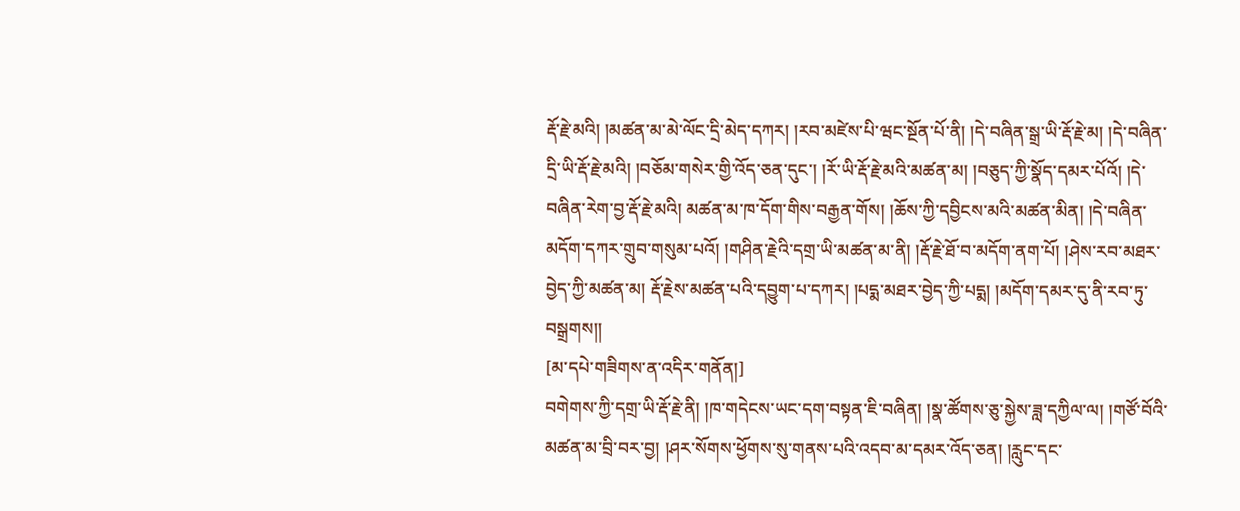རྡོ་རྗེ་མའི། །མཚན་མ་མེ་ལོང་དྲི་མེད་དཀར། །རབ་མཛེས་པི་ཝང་སྔོན་པོ་ནི། །དེ་བཞིན་སྒྲ་ཡི་རྡོ་རྗེ་མ། །དེ་བཞིན་དྲི་ཡི་རྡོ་རྗེ་མའི། །བཅོམ་གསེར་གྱི་འོད་ཅན་དུང་། །རོ་ཡི་རྡོ་རྗེ་མའི་མཚན་མ། །བཅུད་ཀྱི་སྣོད་དམར་པོའོ། །དེ་བཞིན་རེག་བྱ་རྡོ་རྗེ་མའི། མཚན་མ་ཁ་དོག་གིས་བརྒྱན་གོས། །ཆོས་ཀྱི་དབྱིངས་མའི་མཚན་མིན། །དེ་བཞིན་མདོག་དཀར་གྲུབ་གསུམ་པའོ། །གཤིན་རྗེའི་དགྲ་ཡི་མཚན་མ་ནི། །རྡོ་རྗེ་ཐོ་བ་མདོག་ནག་པོ། །ཤེས་རབ་མཐར་བྱེད་ཀྱི་མཚན་མ། རྡོ་རྗེས་མཚན་པའི་དབྱུག་པ་དཀར། །པདྨ་མཐར་བྱེད་ཀྱི་པདྨ། །མདོག་དམར་དུ་ནི་རབ་ཏུ་བསྒྲགས།།
[མ་དཔེ་གཟིགས་ན་འདིར་གནོན།]
བགེགས་ཀྱི་དགྲ་ཡི་རྡོ་རྗེ་ནི། །ཁ་གདེངས་ཡང་དག་བསྟན་ཇི་བཞིན། །སྣ་ཚོགས་ཅུ་སྐྱེས་ཟླ་དཀྱིལ་ལ། །གཙོ་བོའི་མཚན་མ་བྲི་བར་བྱ། །ཤར་སོགས་ཕྱོགས་སུ་གནས་པའི་འདབ་མ་དམར་འོད་ཅན། །རླུང་དང་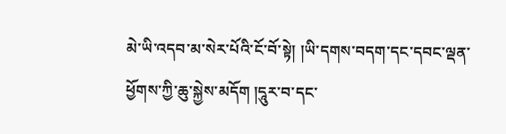མེ་ཡི་འདབ་མ་སེར་པོའི་ངོ་བོ་སྟེ། །ཡི་དགས་བདག་དང་དབང་ལྡན་ཕྱོགས་ཀྱི་ཆུ་སྐྱེས་མདོག །དཱུར་བ་དང་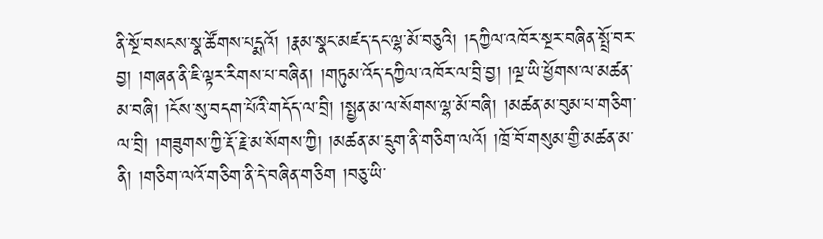ནི་སྔོ་བསངས་སྣ་ཚོགས་པདྨའོ། །རྣམ་སྣང་མཛད་དང་ལྷ་མོ་བཅུའི། །དཀྱིལ་འཁོར་སྔར་བཞིན་སྤྲོ་བར་བྱ། །གཞན་ནི་ཇི་ལྟར་རིགས་པ་བཞིན། །གཏུམ་འོད་དཀྱིལ་འཁོར་ལ་བྲི་བྱ། །ལྔ་ཡི་ཕྱོགས་ལ་མཚན་མ་བཞི། །ངོས་སུ་བདག་པོའི་གདོད་ལ་བྲི། །སྤྱན་མ་ལ་སོགས་ལྷ་མོ་བཞི། །མཚན་མ་བུམ་པ་གཅིག་ལ་བྲི། །གཟུགས་ཀྱི་རྡོ་རྗེ་མ་སོགས་ཀྱི། །མཚན་མ་དྲུག་ནི་གཅིག་ལའོ། །ཁྲོ་བོ་གསུམ་གྱི་མཚན་མ་ནི། །གཅིག་ལའོ་གཅིག་ནི་དེ་བཞིན་གཅིག །བཅུ་ཡི་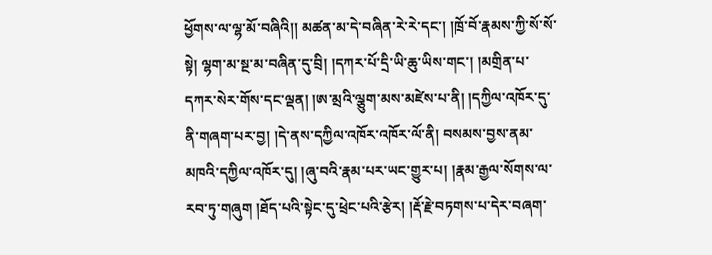ཕྱོགས་ལ་ལྷ་མོ་བཞིའི།། མཚན་མ་དེ་བཞིན་རེ་རེ་དང་། །ཁྲོ་བོ་རྣམས་ཀྱི་སོ་སོ་སྟེ། ལྷག་མ་སྔ་མ་བཞིན་དུ་བྲི། །དཀར་པོ་དྲི་ཡི་ཆུ་ཡིས་གང་། །མགྲིན་པ་དཀར་སེར་གོས་དང་ལྡན། །ཨ་མྲའི་ལྕུག་མས་མཛེས་པ་ནི། །དཀྱིལ་འཁོར་དུ་ནི་གཞག་པར་བྱ། །དེ་ནས་དཀྱིལ་འཁོར་འཁོར་ལོ་ནི། བསམས་བྱས་ནམ་མཁའི་དཀྱིལ་འཁོར་དུ། །ཞུ་བའི་རྣམ་པར་ཡང་གྱུར་པ། །རྣམ་རྒྱལ་སོགས་ལ་རབ་ཏུ་གཞུག །ཐོད་པའི་སྟེང་དུ་ཕྲེང་པའི་རྩེར། །རྡོ་རྗེ་བཏགས་པ་དེར་བཞག་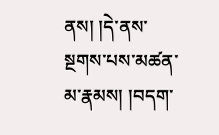ནས། །དེ་ནས་སྔགས་པས་མཚན་མ་རྣམས། །བདག་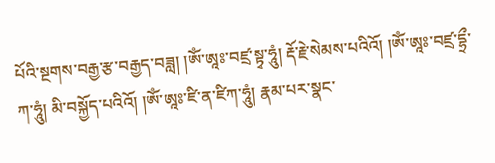པོའི་སྔགས་བརྒྱ་རྩ་བརྒྱད་བཟླ། །ཨོཾ་ཨཱཿ་བཛྲ་སྟྭ་ཧཱུཾ། རྡོ་རྗེ་སེམས་པའིའོ། །ཨོཾ་ཨཱཿ་བཛྲ་དྷྲྀ་ཀ་ཧཱུཾ། མི་བསྐྱོད་པའིའོ། །ཨོཾ་ཨཱཿ་ཛི་ན་ཛིཀ་ཧཱུཾ། རྣམ་པར་སྣང་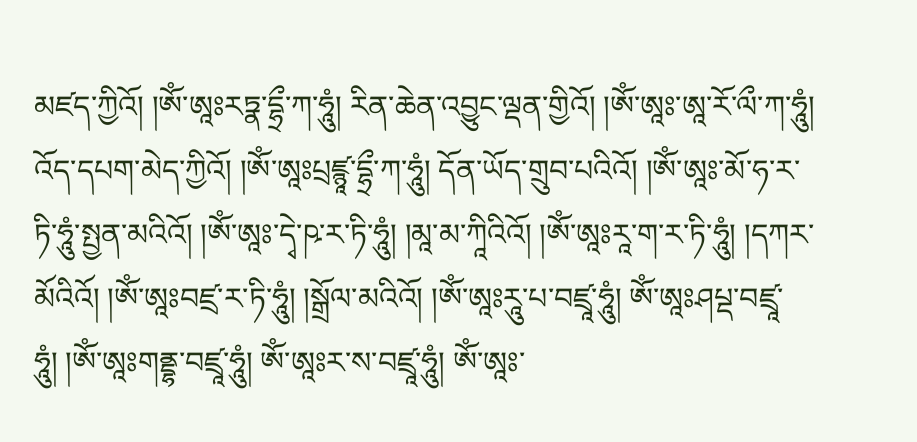མཛད་ཀྱིའོ། །ཨོཾ་ཨཱཿརཏྣ་དྷྲྀ་ཀ་ཧཱུཾ། རིན་ཆེན་འབྱུང་ལྡན་གྱིའོ། །ཨོཾ་ཨཱཿ་ཨཱ་རོ་ལྀ་ཀ་ཧཱུཾ། འོད་དཔག་མེད་ཀྱིའོ། །ཨོཾ་ཨཱཿཔྲཛྙཱ་དྷྲྀ་ཀ་ཧཱུཾ། དོན་ཡོད་གྲུབ་པའིའོ། །ཨོཾ་ཨཱཿ་མོ་ཧ་ར་ཏི་ཧཱུཾ་སྤྱན་མའིའོ། །ཨོཾ་ཨཱཿ་དྭེ་ཥ་ར་ཏི་ཧཱུཾ། །མཱ་མ་ཀཱིའིའོ། །ཨོཾ་ཨཱཿརཱ་ག་ར་ཏི་ཧཱུཾ། །དཀར་མོའིའོ། །ཨོཾ་ཨཱཿབཛྲ་ར་ཏི་ཧཱུཾ། །སྒྲོལ་མའིའོ། །ཨོཾ་ཨཱཿརཱུ་པ་བཛྲཱ་ཧཱུཾ། ཨོཾ་ཨཱཿཤཔྡ་བཛྲཱ་ཧཱུཾ། །ཨོཾ་ཨཱཿགནྡྷ་བཛྲཱ་ཧཱུཾ། ཨོཾ་ཨཱཿར་ས་བཛྲཱ་ཧཱུཾ། ཨོཾ་ཨཱཿ་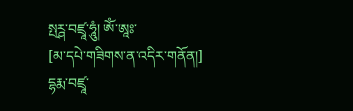སྤཪྴ་བཛྲཱ་ཧཱུཾ། ཨོཾ་ཨཱཿ་
[མ་དཔེ་གཟིགས་ན་འདིར་གནོན།]
དྷརྨ་བཛྲཱ་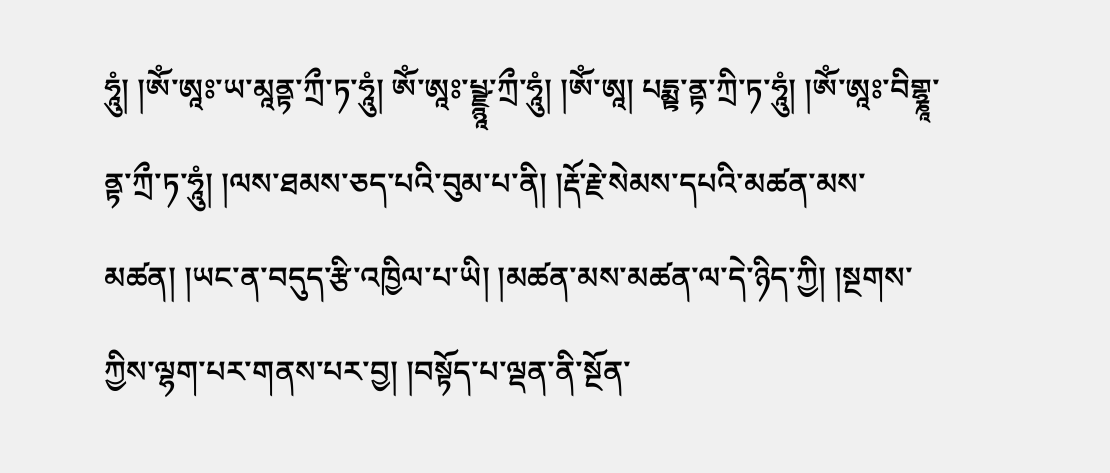ཧཱུཾ། །ཨོཾ་ཨཱཿ་ཡ་མཱནྟ་ཀྲྀ་ཏ་ཧཱུཾ། ཨོཾ་ཨཱཿ་པྲྫྙཱ་ཀྲྀ་ཧཱུཾ། །ཨོཾ་ཨཱ། པདྨྟ་ནྟ་ཀྲི་ཏ་ཧཱུཾ། །ཨོཾ་ཨཱཿ་བིགྷྣཱ་ནྟ་ཀྲྀ་ཏ་ཧཱུཾ། །ལས་ཐམས་ཅད་པའི་བུམ་པ་ནི། །རྡོ་རྗེ་སེམས་དཔའི་མཚན་མས་མཚན། །ཡང་ན་བདུད་རྩི་འཁྱིལ་པ་ཡི། །མཚན་མས་མཚན་ལ་དེ་ཉིད་ཀྱི། །སྔགས་ཀྱིས་ལྷག་པར་གནས་པར་བྱ། །བསྟོད་པ་ལྡན་ནི་སྔོན་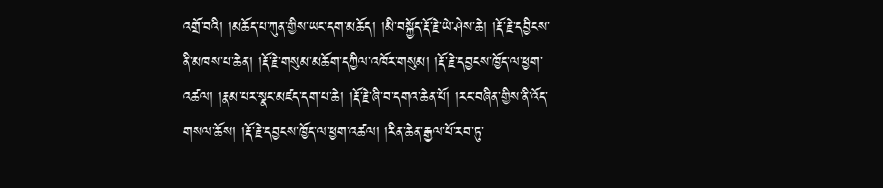འགྲོ་བའི། །མཆོད་པ་ཀུན་གྱིས་ཡང་དག་མཆོད། །མི་བསྐྱོད་རྡོ་རྗེ་ཡེ་ཤེས་ཆེ། །རྡོ་རྗེ་དབྱིངས་ནི་མཁས་པ་ཆེན། །རྡོ་རྗེ་གསུམ་མཆོག་དཀྱིལ་འཁོར་གསུམ། །རྡོ་རྗེ་དབྱངས་ཁྱོད་ལ་ཕྱག་འཚལ། །རྣམ་པར་སྣང་མཛད་དག་པ་ཆེ། །རྡོ་རྗེ་ཞི་བ་དགའ་ཆེན་པོ། །རང་བཞིན་གྱིས་ནི་འོད་གསལ་ཆོས། །རྡོ་རྗེ་དབྱངས་ཁྱོད་ལ་ཕྱག་འཚལ། །རིན་ཆེན་རྒྱལ་པོ་རབ་ཏུ་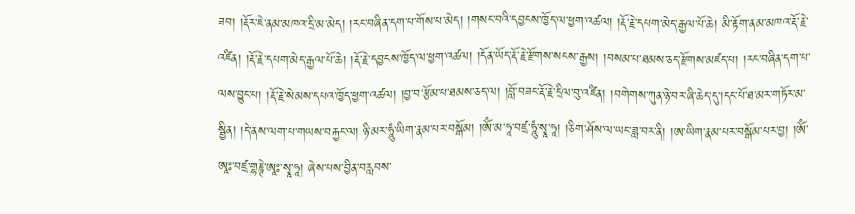ཟབ། །རྡོར་ཇེ་ནམ་མཁའ་དྲི་མ་མེད། །རང་བཞིན་དག་པ་གོས་པ་མེད། །གསང་བའི་དབྱངས་ཁྱོད་ལ་ཕྱག་འཚལ། །རྡོ་རྗེ་དཔག་མེད་རྒྱལ་པོ་ཆེ། མི་རྟོག་ནམ་མཁའ་རྡོ་རྗེ་འཛིན། །རྡོ་རྗེ་དཔག་མེད་རྒྱལ་པོ་ཆེ། །རྡོ་རྗེ་དབྱངས་ཁྱོད་ལ་ཕྱག་འཚལ། །དོན་ཡོད་རྡོ་རྗེ་རྫོགས་སངས་རྒྱས། །བསམ་པ་ཐམས་ཅད་རྫོགས་མཛད་པ། །རང་བཞིན་དག་པ་ལས་བྱུང་པ། །རྡོ་རྗེ་སེམས་དཔའ་ཁྱོད་ཕྱག་འཚལ། །བྱ་བ་རྩོམ་པ་ཐམས་ཅད་ལ། །བློ་བཟང་རྡོ་རྗེ་དྲིལ་བུ་འཛིན། །བགེགས་ཀུན་ཉེ་བར་ཞི་ཆེད་དུ་།དང་པོ་ཐ་མར་གཏོར་མ་སྦྱིན། །དེ་ནས་ལག་པ་གཡས་བརྐྱང་ལ། ཉི་མར་ཧཱུཾ་ཡིག་རྣམ་པར་བསྒོམ། །ཨོཾ་མ་ཧཱ་བཛྲ་ཧཱུཾ་སྭཱ་ཧཱ། །ཅིག་ཤོས་ལ་ཡང་ཟླ་བར་ནི། །ཨ་ཡིག་རྣམ་པར་བསྒོམ་པར་བྱ། །ཨོཾ་ཨཱཿ་བཛྲ་གྷཎྚེ་ཨཱཿ་སྭཱ་ཧཱ། ཞེས་པས་བྱིན་བརླབས་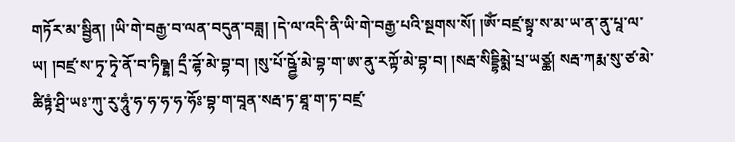གཏོར་མ་སྦྱིན། །ཡི་གེ་བརྒྱ་བ་ལན་བདུན་བཟླ། །དེ་ལ་འདི་ནི་ཡི་གེ་བརྒྱ་པའི་སྔགས་སོ། །ཨོཾ་བཛྲ་སྟྭ་ས་མ་ཡ་ན་ནུ་པཱ་ལ་ཡ། །བཛྲ་ས་ཏྭ་ཏྭེ་ནོ་བ་ཏིཥྚྷ། དྲྀ་ཌྷོ་མེ་བྷ་བ། །སུ་པོ་ཥྜྱོ་མེ་བྷ་ག་ཨ་ནུ་རཀྟོ་མེ་བྷ་བ། །སརྦ་སིདྡྷིམྨེ་པྲ་ཡཙྪ། སརྦ་ཀརྨ་སུ་ཙ་མེ་ཚིཏྟཾ་ཤྲི་ཡཿ་ཀུ་རུ་ཧཱུཾ་ཧ་ཧ་ཧ་ཧ་ཧོཿ་བྷ་ག་བཱན་སརྦ་ཏ་ཐཱ་ག་ཏ་བཛྲ་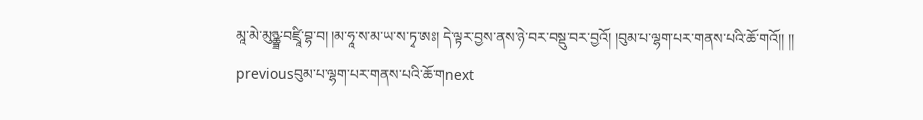མཱ་མེ་མུཉྪྯ་བཛྲཱི་བྷ་བ། །མ་ཧཱ་ས་མ་ཡ་ས་ཏྭ་ཨཿ། དེ་ལྟར་བྱས་ནས་ཉེ་བར་བསྡུ་བར་བྱའོ། །བུམ་པ་ལྷག་པར་གནས་པའི་ཆོ་གའོ།། །།
previousབུམ་པ་ལྷག་པར་གནས་པའི་ཆོ་གnext